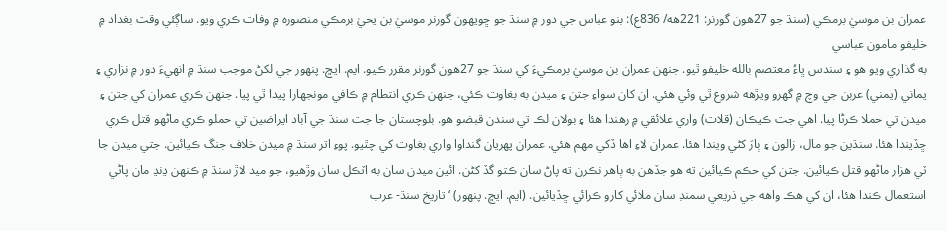عمران بن موسيٰ برمڪي (سنڌ جو 27هون گورنر: 221هه/ 836ع): بنو عباس جي دور ۾ سنڌ جو ڇويهون گورنر موسيٰ بن يحيٰ برمڪي منصوره ۾ وفات ڪري ويو. ساڳئي وقت بغداد ۾ خليفو مامون عباسي
به گذاري ويو هو ۽ سندس ڀاءُ معتصم بالله خليفو ٿيو. جنهن عمران بن موسيٰ برمڪيءَ کي سنڌ جو 27هون گورنر مقرر ڪيو. ايم. ايڇ. پنهور جي لکڻ موجب سنڌ ۾ انهيءَ دور ۾ نزاري ۽ يماني (يمني) عربن جي وچ ۾ گهرو ويڙهه شروع ٿي وئي هئي. ان کان سواءِ جتن ۽ ميدن به بغاوت ڪئي، جنهن ڪري انتطام ۾ ڪافي مونجهارا پيدا ٿي پيا. جنهن ڪري عمران کي جتن ۽ ميدن تي حملا ڪرڻا پيا. اهي جت ڪيڪان (قلات) واري علائقي ۾ رهندا هئا ۽ بولان لڪ تي سندن قبضو هو. بلوچستان جا جت سنڌ جي آباد ايراضين تي حملو ڪري ماڻهو قتل ڪري ڇڏيندا هئا. سنڌين جو مال، زالون ۽ ٻارَ کڻي ويندا هئا. عمران لاءِ اها ڏکي مهم هئي. عمران پهريان گنداوا واري بغاوت کي چٿيو. پوءِ اتر سنڌ ۾ ميدن خلاف جنگ ڪيائين. جتي ميدن جا ٽي هزار ماڻهو قتل ڪيائين. جتن کي حڪم ڪيائين ته هو جڏهن به ٻاهر نڪرن ته پاڻ سان ڪتو گڏ کڻن. ائين ميدن سان به اٽڪل سان وڙهيو، جو ميد لاڙ سنڌ ۾ ڪنهن ڍنڍ مان پاڻي استعمال ڪندا هئا، ان کي هڪ واهه جي ذريعي سمنڊ سان ملائي کارو ڪرائي ڇڏيائين. (ايم. ايڇ. پنهور) ‘تاريخ سنڌ- عرب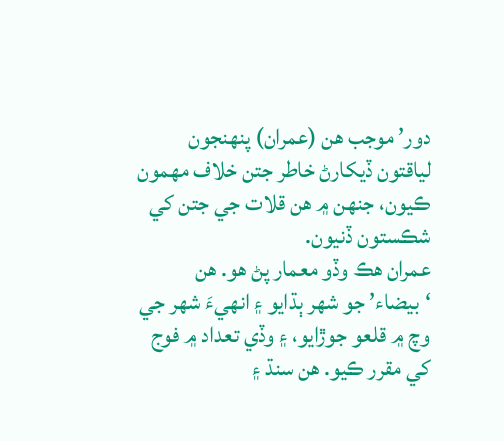دور’ موجب هن (عمران) پنهنجون لياقتون ڏيکارڻ خاطر جتن خلاف مهمون ڪيون، جنهن ۾ هن قلات جي جتن کي شڪستون ڏنيون.
عمران هڪ وڏو معمار پڻ هو. هن ‘بيضاء’ جو شهر ٻڌايو ۽ انهيءَ شهر جي وچ ۾ قلعو جوڙايو، ۽ وڏي تعداد ۾ فوج کي مقرر ڪيو. هن سنڌ ۽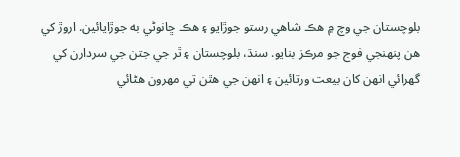بلوچستان جي وچ ۾ هڪ شاهي رستو جوڙايو ۽ هڪ ڇانوڻي به جوڙايائين. اروڙ کي هن پنهنجي فوج جو مرڪز بنايو. سنڌ، بلوچستان ۽ ٿر جي جتن جي سردارن کي گهرائي انهن کان بيعت ورتائين ۽ انهن جي هٿن تي مهرون هڻائي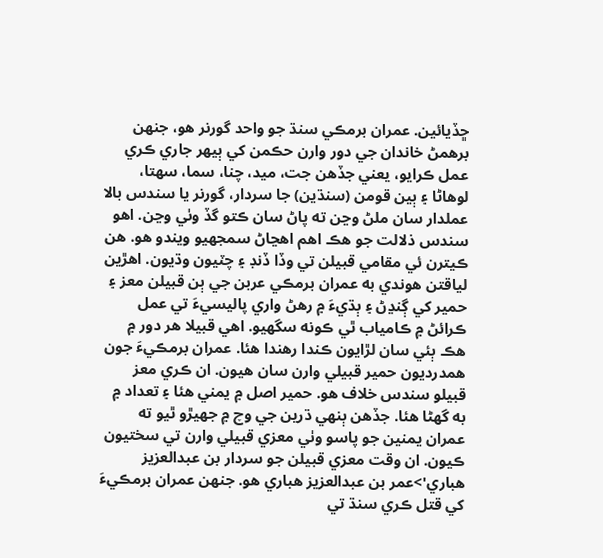ڇڏيائين. عمران برمڪي سنڌ جو واحد گورنر هو، جنهن برهمڻ خاندان جي دور وارن حڪمن کي ٻيهر جاري ڪري عمل ڪرايو، يعني جڏهن جت، ميد، چنا، سما، سهتا، لوهاڻا ۽ ٻين قومن (سنڌين) جا سردار، گورنر يا سندس بالا عملدار سان ملڻ وڃن ته پاڻ سان ڪتو گڏ وٺي وڃن. اهو سندس ذلالت جو هڪ اهم اهڃاڻ سمجهيو ويندو هو. هن ڪيترن ئي مقامي قبيلن تي وڏا ڏنڊ ۽ چٽيون وڌيون. اهڙين لياقتن هوندي به عمران برمڪي عربن جي ٻن قبيلن معز ۽ حمير کي ڳنڍڻ ۽ ٻڌيءَ ۾ رهڻ واري پاليسيءَ تي عمل ڪرائڻ ۾ ڪامياب ٿي ڪونه سگهيو. اهي قبيلا هر دور ۾ هڪ ٻئي سان لڙايون ڪندا رهندا هئا. عمران برمڪيءَ جون همدرديون حمير قبيلي وارن سان هيون. ان ڪري معز قبيلو سندس خلاف هو. حمير اصل ۾ يمني هئا ۽ تعداد ۾ به گهڻا هئا. جڏهن ٻنهي ڌرين جي وچ ۾ جهيڙو ٿيو ته عمران يمنين جو پاسو وٺي معزي قبيلي وارن تي سختيون ڪيون. ان وقت معزي قبيلن جو سردار بن عبدالعزيز هباري'>عمر بن عبدالعزيز هباري هو. جنهن عمران برمڪيءَ کي قتل ڪري سنڌ تي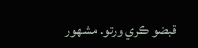قبضو ڪري ورتو. مشهور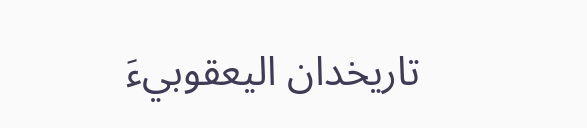تاريخدان اليعقوبيءَ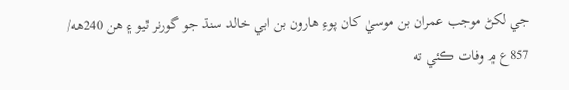جي لکڻ موجب عمران بن موسيٰ کان پوءِ هارون بن ابي خالد سنڌ جو گورنر ٿيو ۽ هن 240هه/ 857ع ۾ وفات ڪئي ته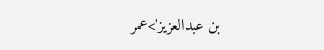بن عبدالعزيز'>عمر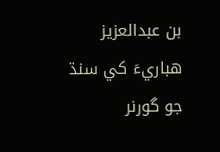بن عبدالعزيز هباريءَ کي سنڌ جو گورنر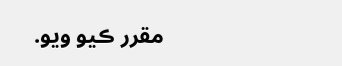مقرر ڪيو ويو.